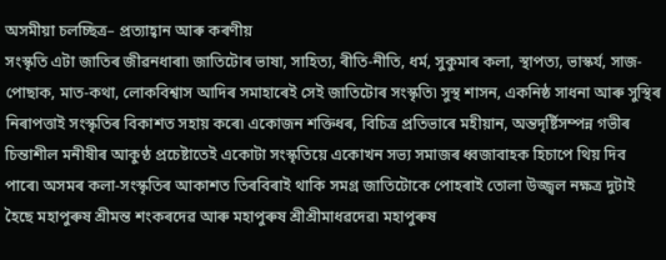অসমীয়া চলচ্ছিত্ৰ– প্ৰত্যাহ্বান আৰু কৰণীয়
সংস্কৃতি এটা জাতিৰ জীৱনধাৰা৷ জাতিটোৰ ভাষা, সাহিত্য, ৰীতি-নীতি, ধৰ্ম, সুকুমাৰ কলা, স্থাপত্য, ভাস্কৰ্য, সাজ-পোছাক, মাত-কথা, লোকবিশ্বাস আদিৰ সমাহাৰেই সেই জাতিটোৰ সংস্কৃতি৷ সুস্থ শাসন, একনিষ্ঠ সাধনা আৰু সুস্থিৰ নিৰাপত্তাই সংস্কৃতিৰ বিকাশত সহায় কৰে৷ একোজন শক্তিধৰ, বিচিত্ৰ প্ৰতিভাৰে মহীয়ান, অন্তদৃৰ্ষ্টিসম্পন্ন গভীৰ চিন্তাশীল মনীষীৰ আকুণ্ঠ প্ৰচেষ্টাতেই একোটা সংস্কৃতিয়ে একোখন সভ্য সমাজৰ ধ্বজাবাহক হিচাপে থিয় দিব পাৰে৷ অসমৰ কলা-সংস্কৃতিৰ আকাশত তিৰবিৰাই থাকি সমগ্ৰ জাতিটোকে পোহৰাই তোলা উজ্জ্বল নক্ষত্ৰ দুটাই হৈছে মহাপুৰুষ শ্ৰীমন্ত শংকৰদেৱ আৰু মহাপুৰুষ শ্ৰীশ্ৰীমাধৱদেৱ৷ মহাপুৰুষ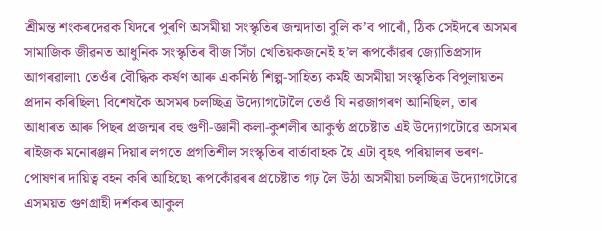শ্ৰীমন্ত শংকৰদেৱক যিদৰে পুৰণি অসমীয়া সংস্কৃতিৰ জন্মদাতা বুলি ক’ব পাৰোঁ, ঠিক সেইদৰে অসমৰ সামাজিক জীৱনত আধুনিক সংস্কৃতিৰ বীজ সিঁচা খেতিয়কজনেই হ’ল ৰূপকোঁৱৰ জ্যোতিপ্ৰসাদ আগৰৱালা৷ তেওঁৰ বৌদ্ধিক কৰ্ষণ আৰু একনিষ্ঠ শিল্প-সাহিত্য কৰ্মই অসমীয়া সংস্কৃতিক বিপুলায়তন প্ৰদান কৰিছিল৷ বিশেষকৈ অসমৰ চলচ্ছিত্ৰ উদ্যোগটোলৈ তেওঁ যি নৱজাগৰণ আনিছিল, তাৰ আধাৰত আৰু পিছৰ প্ৰজন্মৰ বহু গুণী-জ্ঞানী কলা-কুশলীৰ আকুণ্ঠ প্ৰচেষ্টাত এই উদ্যোগটোৱে অসমৰ ৰাইজক মনোৰঞ্জন দিয়াৰ লগতে প্ৰগতিশীল সংস্কৃতিৰ বাৰ্তাবাহক হৈ এটা বৃহৎ পৰিয়ালৰ ভৰণ-পোষণৰ দায়িত্ব বহন কৰি আহিছে৷ ৰূপকোঁৱৰৰ প্ৰচেষ্টাত গঢ় লৈ উঠা অসমীয়া চলচ্ছিত্ৰ উদ্যোগটোৱে এসময়ত গুণগ্ৰাহী দৰ্শকৰ আকুল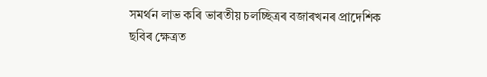সমৰ্থন লাভ কৰি ভাৰতীয় চলচ্ছিত্ৰৰ বজাৰখনৰ প্ৰাদেশিক ছবিৰ ক্ষেত্ৰত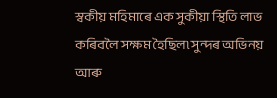স্বকীয় মহিমাৰে এক সুকীয়া স্থিতি লাভ কৰিবলৈ সক্ষম হৈছিল৷ সুন্দৰ অভিনয় আৰু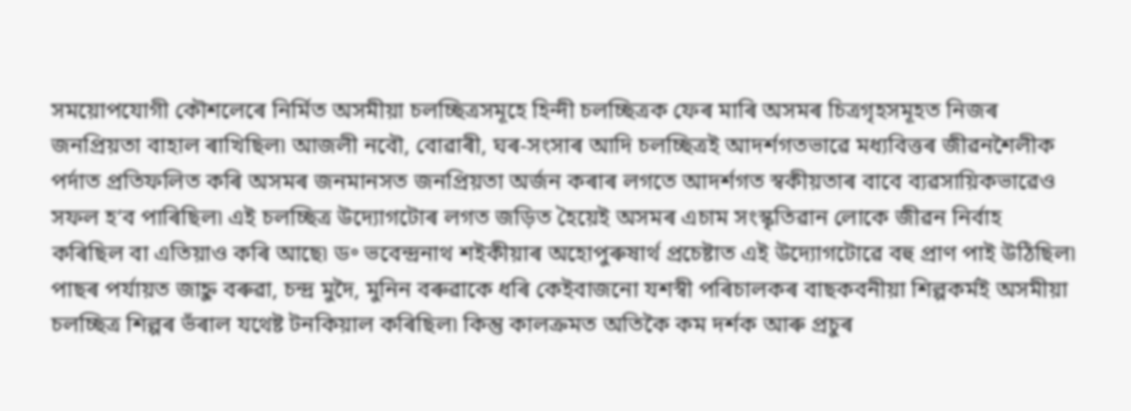সময়োপযোগী কৌশলেৰে নিৰ্মিত অসমীয়া চলচ্ছিত্ৰসমূহে হিন্দী চলচ্ছিত্ৰক ফেৰ মাৰি অসমৰ চিত্ৰগৃহসমূহত নিজৰ জনপ্ৰিয়তা বাহাল ৰাখিছিল৷ আজলী নবৌ, বোৱাৰী, ঘৰ-সংসাৰ আদি চলচ্ছিত্ৰই আদৰ্শগতভাৱে মধ্যবিত্তৰ জীৱনশৈলীক পৰ্দাত প্ৰতিফলিত কৰি অসমৰ জনমানসত জনপ্ৰিয়তা অৰ্জন কৰাৰ লগতে আদৰ্শগত স্বকীয়তাৰ বাবে ব্যৱসায়িকভাৱেও সফল হ’ব পাৰিছিল৷ এই চলচ্ছিত্ৰ উদ্যোগটোৰ লগত জড়িত হৈয়েই অসমৰ এচাম সংস্কৃতিৱান লোকে জীৱন নিৰ্বাহ কৰিছিল বা এতিয়াও কৰি আছে৷ ড॰ ভবেন্দ্ৰনাথ শইকীয়াৰ অহোপুৰুষাৰ্থ প্ৰচেষ্টাত এই উদ্যোগটোৱে বহু প্ৰাণ পাই উঠিছিল৷ পাছৰ পৰ্যায়ত জাহ্নু বৰুৱা, চন্দ্ৰ মুদৈ, মুনিন বৰুৱাকে ধৰি কেইবাজনো যশস্বী পৰিচালকৰ বাছকবনীয়া শিল্পকৰ্মই অসমীয়া চলচ্ছিত্ৰ শিল্পৰ ভঁৰাল যথেষ্ট টনকিয়াল কৰিছিল৷ কিন্তু কালক্ৰমত অতিকৈ কম দৰ্শক আৰু প্ৰচুৰ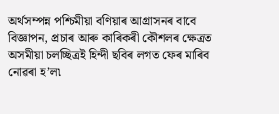অৰ্থসম্পন্ন পশ্চিমীয়া বণিয়াৰ আগ্ৰাসনৰ বাবে বিজ্ঞাপন, প্ৰচাৰ আৰু কাৰিকৰী কৌশলৰ ক্ষেত্ৰত অসমীয়া চলচ্ছিত্ৰই হিন্দী ছবিৰ লগত ফেৰ মাৰিব নোৱৰা হ’ল৷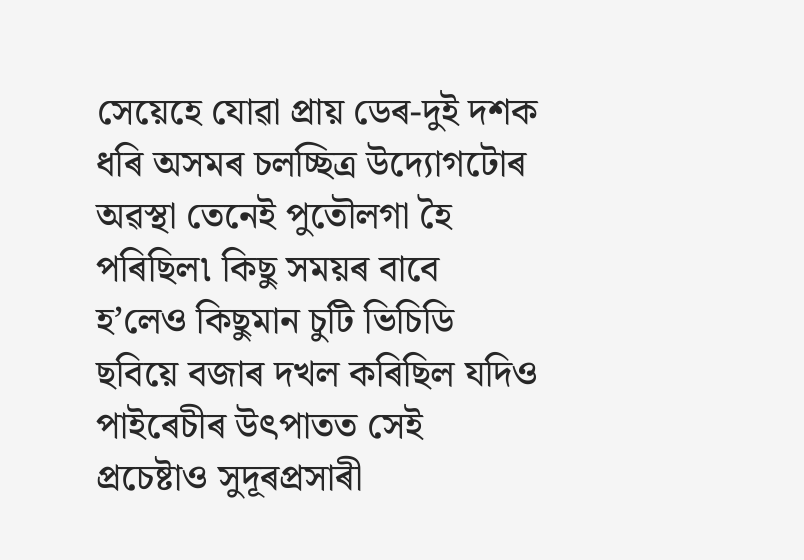সেয়েহে যোৱা প্ৰায় ডেৰ-দুই দশক ধৰি অসমৰ চলচ্ছিত্ৰ উদ্যোগটোৰ অৱস্থা তেনেই পুতৌলগা হৈ পৰিছিল৷ কিছু সময়ৰ বাবে হ’লেও কিছুমান চুটি ভিচিডি ছবিয়ে বজাৰ দখল কৰিছিল যদিও পাইৰেচীৰ উৎপাতত সেই প্ৰচেষ্টাও সুদূৰপ্ৰসাৰী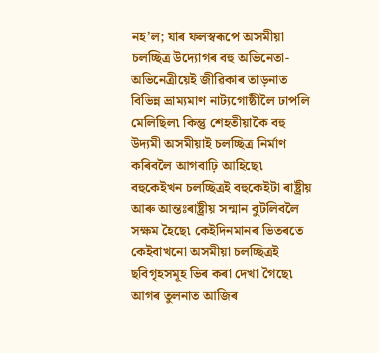নহ’ল; যাৰ ফলস্বৰূপে অসমীয়া চলচ্ছিত্ৰ উদ্যোগৰ বহু অভিনেতা-অভিনেত্ৰীয়েই জীৱিকাৰ তাড়নাত বিভিন্ন ভ্ৰাম্যমাণ নাট্যগোষ্ঠীলৈ ঢাপলি মেলিছিল৷ কিন্তু শেহতীয়াকৈ বহু উদ্যমী অসমীয়াই চলচ্ছিত্ৰ নিৰ্মাণ কৰিবলৈ আগবাঢ়ি আহিছে৷ বহুকেইখন চলচ্ছিত্ৰই বহুকেইটা ৰাষ্ট্ৰীয় আৰু আন্তঃৰাষ্ট্ৰীয় সন্মান বুটলিবলৈ সক্ষম হৈছে৷ কেইদিনমানৰ ভিতৰতে কেইবাখনো অসমীয়া চলচ্ছিত্ৰই ছবিগৃহসমূহ ভিৰ কৰা দেখা গৈছে৷ আগৰ তুলনাত আজিৰ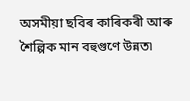অসমীয়া ছবিৰ কাৰিকৰী আৰু শৈল্পিক মান বহুগুণে উন্নত৷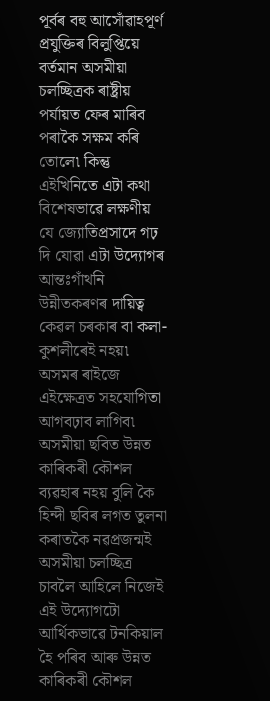পূৰ্বৰ বহু আসোঁৱাহপূৰ্ণ প্ৰযুক্তিৰ বিলুপ্তিয়ে বৰ্তমান অসমীয়া চলচ্ছিত্ৰক ৰাষ্ট্ৰীয় পৰ্যায়ত ফেৰ মাৰিব পৰাকৈ সক্ষম কৰি তোলে৷ কিন্তু এইখিনিতে এটা কথা বিশেষভাৱে লক্ষণীয় যে জ্যোতিপ্ৰসাদে গঢ় দি যোৱা এটা উদ্যোগৰ আন্তঃগাঁথনি উন্নীতকৰণৰ দায়িত্ব কেৱল চৰকাৰ বা কলা-কুশলীৰেই নহয়৷ অসমৰ ৰাইজে এইক্ষেত্ৰত সহযোগিতা আগবঢ়াব লাগিব৷ অসমীয়া ছবিত উন্নত কাৰিকৰী কৌশল ব্যৱহাৰ নহয় বুলি কৈ হিন্দী ছবিৰ লগত তুলনা কৰাতকৈ নৱপ্ৰজন্মই অসমীয়া চলচ্ছিত্ৰ চাবলৈ আহিলে নিজেই এই উদ্যোগটো আৰ্থিকভাৱে টনকিয়াল হৈ পৰিব আৰু উন্নত কাৰিকৰী কৌশল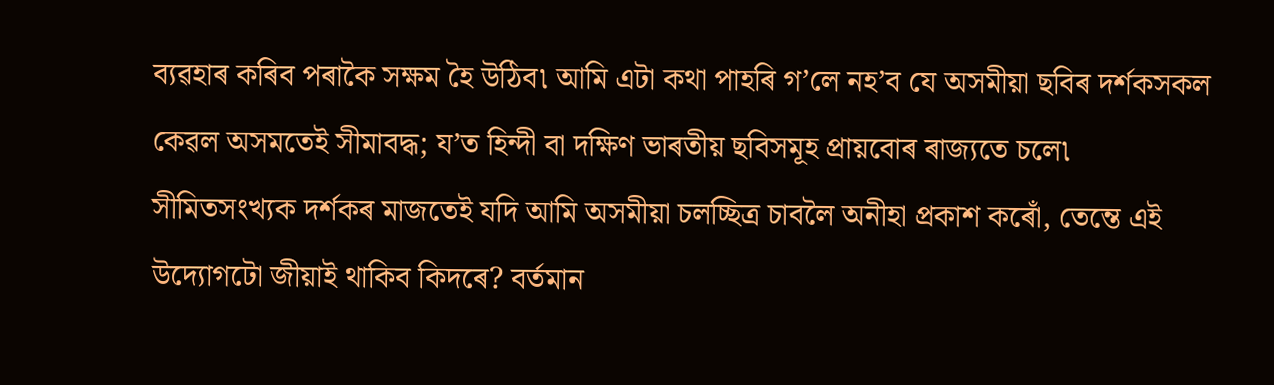ব্যৱহাৰ কৰিব পৰাকৈ সক্ষম হৈ উঠিব৷ আমি এটা কথা পাহৰি গ’লে নহ’ব যে অসমীয়া ছবিৰ দৰ্শকসকল কেৱল অসমতেই সীমাবদ্ধ; য’ত হিন্দী বা দক্ষিণ ভাৰতীয় ছবিসমূহ প্ৰায়বোৰ ৰাজ্যতে চলে৷ সীমিতসংখ্যক দৰ্শকৰ মাজতেই যদি আমি অসমীয়া চলচ্ছিত্ৰ চাবলৈ অনীহা প্ৰকাশ কৰোঁ, তেন্তে এই উদ্যোগটো জীয়াই থাকিব কিদৰে? বৰ্তমান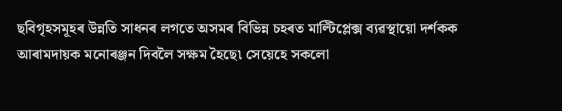ছবিগৃহসমূহৰ উন্নতি সাধনৰ লগতে অসমৰ বিভিন্ন চহৰত মাল্টিপ্লেক্স ব্যৱস্থায়ো দৰ্শকক আৰামদায়ক মনোৰঞ্জন দিবলৈ সক্ষম হৈছে৷ সেয়েহে সকলো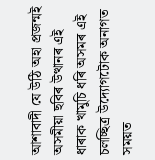আশাবাদী যে উঠি অহা প্ৰজন্মই অসমীয়া ছবিৰ উত্থানৰ এই ধাৰাক খামুচি ধৰি অসমৰ এই চলচ্ছিত্ৰ উদ্যোগটোক অনাগত সময়ত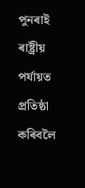পুনৰাই ৰাষ্ট্ৰীয় পৰ্যায়ত প্ৰতিষ্ঠা কৰিবলৈ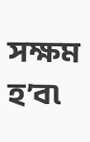সক্ষম হ’ব৷